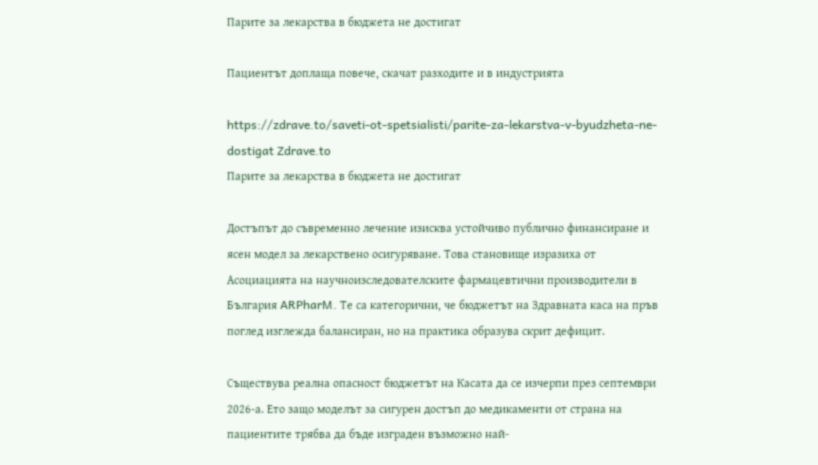Парите за лекарства в бюджета не достигат

Пациентът доплаща повече, скачат разходите и в индустрията

https://zdrave.to/saveti-ot-spetsialisti/parite-za-lekarstva-v-byudzheta-ne-dostigat Zdrave.to
Парите за лекарства в бюджета не достигат

Достъпът до съвременно лечение изисква устойчиво публично финансиране и ясен модел за лекарствено осигуряване. Това становище изразиха от Асоциацията на научноизследователските фармацевтични производители в България ARPharM. Те са категорични, че бюджетът на Здравната каса на пръв поглед изглежда балансиран, но на практика образува скрит дефицит.

Съществува реална опасност бюджетът на Касата да се изчерпи през септември 2026-а. Ето защо моделът за сигурен достъп до медикаменти от страна на пациентите трябва да бъде изграден възможно най-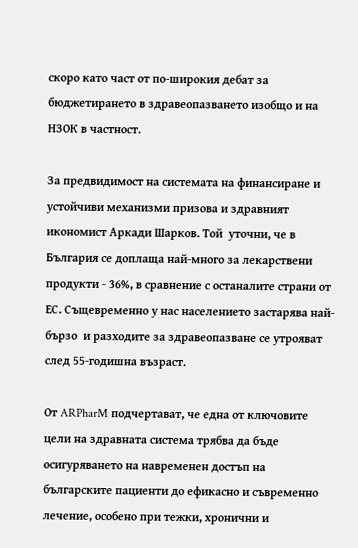скоро като част от по-широкия дебат за бюджетирането в здравеопазването изобщо и на НЗОК в частност.

За предвидимост на системата на финансиране и устойчиви механизми призова и здравният икономист Аркади Шарков. Той  уточни, че в България се доплаща най-много за лекарствени продукти - 36%, в сравнение с останалите страни от ЕС. Същевременно у нас населението застарява най-бързо  и разходите за здравеопазване се утрояват след 55-годишна възраст.

От ARPharM подчертават, че една от ключовите цели на здравната система трябва да бъде осигуряването на навременен достъп на българските пациенти до ефикасно и съвременно лечение, особено при тежки, хронични и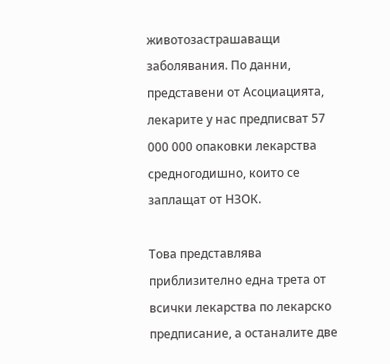животозастрашаващи заболявания. По данни, представени от Асоциацията, лекарите у нас предписват 57 000 000 опаковки лекарства средногодишно, които се заплащат от НЗОК.

Това представлява приблизително една трета от всички лекарства по лекарско предписание, а останалите две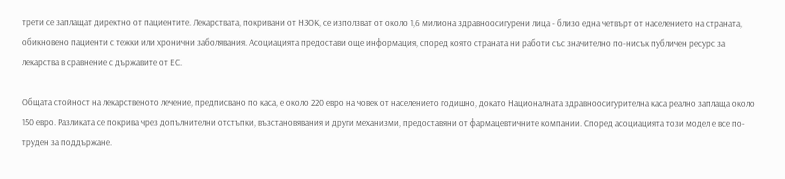трети се заплащат директно от пациентите. Лекарствата, покривани от НЗОК, се използват от около 1,6 милиона здравноосигурени лица - близо една четвърт от населението на страната, обикновено пациенти с тежки или хронични заболявания. Асоциацията предостави още информация, според която страната ни работи със значително по-нисък публичен ресурс за лекарства в сравнение с държавите от ЕС.

Общата стойност на лекарственото лечение, предписвано по каса, е около 220 евро на човек от населението годишно, докато Националната здравноосигурителна каса реално заплаща около 150 евро. Разликата се покрива чрез допълнителни отстъпки, възстановявания и други механизми, предоставяни от фармацевтичните компании. Според асоциацията този модел е все по-труден за поддържане.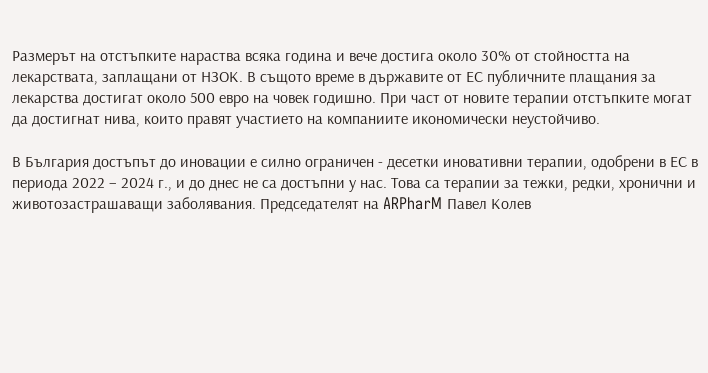Размерът на отстъпките нараства всяка година и вече достига около 30% от стойността на лекарствата, заплащани от НЗОК. В същото време в държавите от ЕС публичните плащания за лекарства достигат около 500 евро на човек годишно. При част от новите терапии отстъпките могат да достигнат нива, които правят участието на компаниите икономически неустойчиво.

В България достъпът до иновации е силно ограничен - десетки иновативни терапии, одобрени в ЕС в периода 2022 – 2024 г., и до днес не са достъпни у нас. Това са терапии за тежки, редки, хронични и животозастрашаващи заболявания. Председателят на ARPharM Павел Колев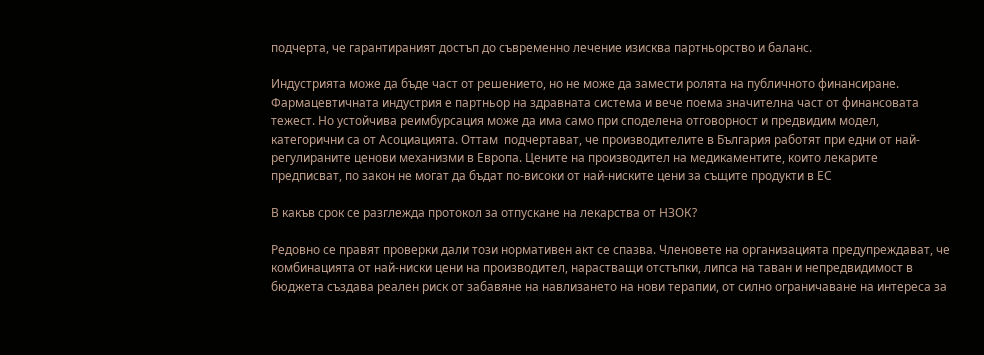подчерта, че гарантираният достъп до съвременно лечение изисква партньорство и баланс.

Индустрията може да бъде част от решението, но не може да замести ролята на публичното финансиране. Фармацевтичната индустрия е партньор на здравната система и вече поема значителна част от финансовата тежест. Но устойчива реимбурсация може да има само при споделена отговорност и предвидим модел, категорични са от Асоциацията. Оттам  подчертават, че производителите в България работят при едни от най-регулираните ценови механизми в Европа. Цените на производител на медикаментите, които лекарите предписват, по закон не могат да бъдат по-високи от най-ниските цени за същите продукти в ЕС

В какъв срок се разглежда протокол за отпускане на лекарства от НЗОК?

Редовно се правят проверки дали този нормативен акт се спазва. Членовете на организацията предупреждават, че комбинацията от най-ниски цени на производител, нарастващи отстъпки, липса на таван и непредвидимост в бюджета създава реален риск от забавяне на навлизането на нови терапии, от силно ограничаване на интереса за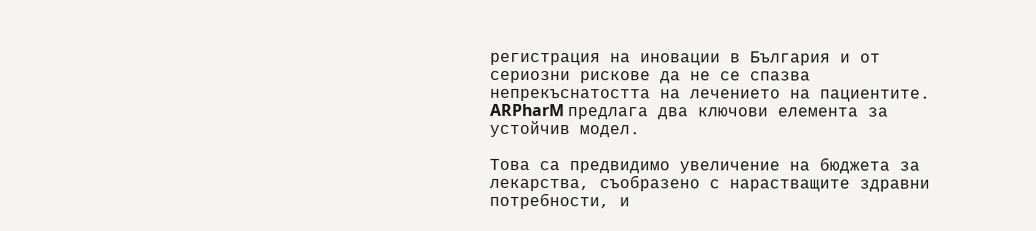регистрация на иновации в България и от сериозни рискове да не се спазва непрекъснатостта на лечението на пациентите. ARPharM предлага два ключови елемента за устойчив модел.

Това са предвидимо увеличение на бюджета за лекарства, съобразено с нарастващите здравни потребности, и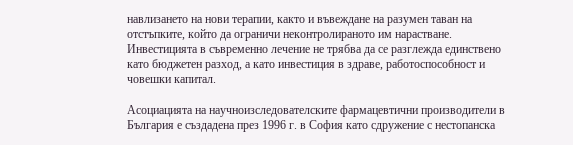навлизането на нови терапии, както и въвеждане на разумен таван на отстъпките, който да ограничи неконтролираното им нарастване. Инвестицията в съвременно лечение не трябва да се разглежда единствено като бюджетен разход, а като инвестиция в здраве, работоспособност и човешки капитал.

Асоциацията на научноизследователските фармацевтични производители в България е създадена през 1996 г. в София като сдружение с нестопанска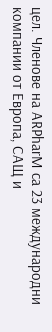цел. Членове на ARPharM са 23 международни компании от Европа, САЩ и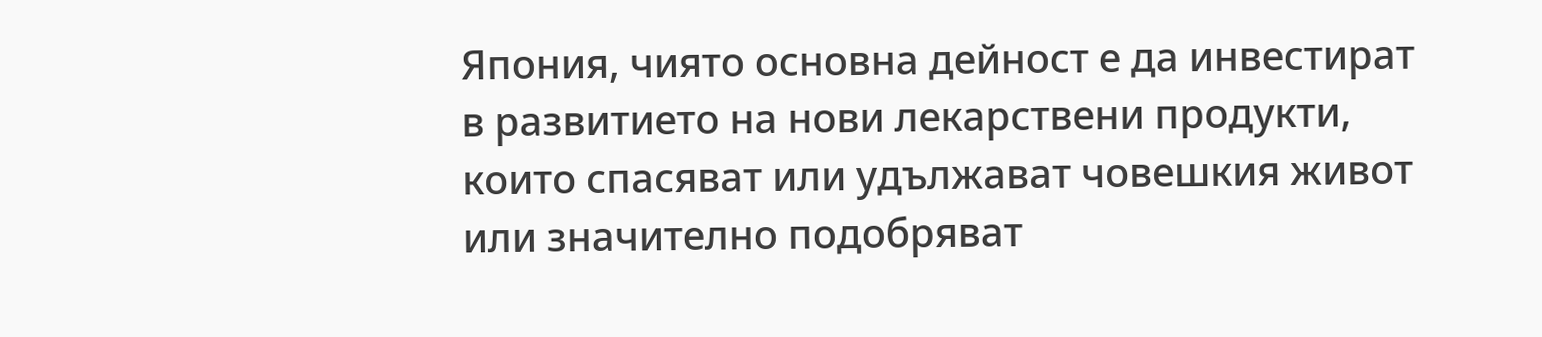Япония, чиято основна дейност е да инвестират в развитието на нови лекарствени продукти, които спасяват или удължават човешкия живот или значително подобряват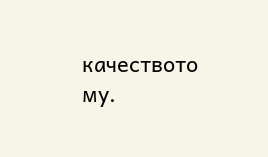качеството му.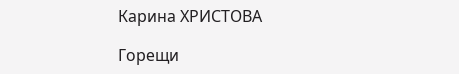Карина ХРИСТОВА

Горещи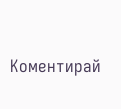Коментирай